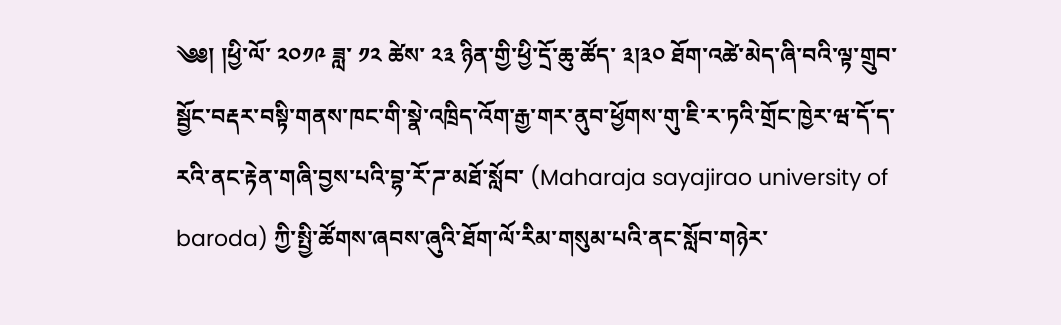༄༅། །ཕྱི་ལོ་ ༢༠༡༩ ཟླ་ ༡༢ ཚེས་ ༢༣ ཉིན་གྱི་ཕྱི་དྲོ་ཆུ་ཚོད་ ༣།༣༠ ཐོག་འཚེ་མེད་ཞི་བའི་ལྟ་གྲུབ་སྦྱོང་བརྡར་བསྟི་གནས་ཁང་གི་སྣེ་འཁྲིད་འོག་རྒྱ་གར་ནུབ་ཕྱོགས་གུ་ཇི་ར་ཏའི་གྲོང་ཁྱེར་ཝ་དོ་ད་རའི་ནང་རྟེན་གཞི་བྱས་པའི་བྷ་རོ་ཌ་མཐོ་སློབ་ (Maharaja sayajirao university of baroda) ཀྱི་སྤྱི་ཚོགས་ཞབས་ཞུའི་ཐོག་ལོ་རིམ་གསུམ་པའི་ནང་སློབ་གཉེར་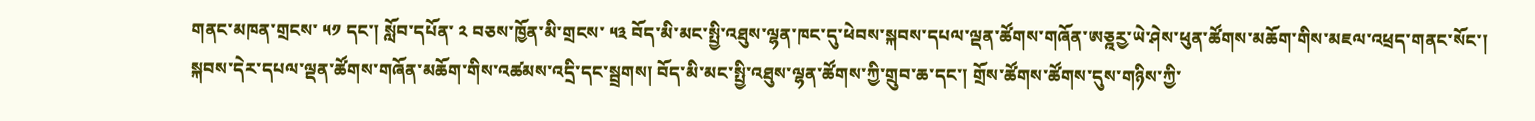གནང་མཁན་གྲངས་ ༥༡ དང་། སློབ་དཔོན་ ༢ བཅས་ཁྱོན་མི་གྲངས་ ༥༣ བོད་མི་མང་སྤྱི་འཐུས་ལྷན་ཁང་དུ་ཕེབས་སྐབས་དཔལ་ལྡན་ཚོགས་གཞོན་ཨཅྰརྱ་ཡེ་ཤེས་ཕུན་ཚོགས་མཆོག་གིས་མཇལ་འཕྲད་གནང་སོང་།
སྐབས་དེར་དཔལ་ལྡན་ཚོགས་གཞོན་མཆོག་གིས་འཚམས་འདྲི་དང་སྦྲགས། བོད་མི་མང་སྤྱི་འཐུས་ལྷན་ཚོགས་ཀྱི་གྲུབ་ཆ་དང་། གྲོས་ཚོགས་ཚོགས་དུས་གཉིས་ཀྱི་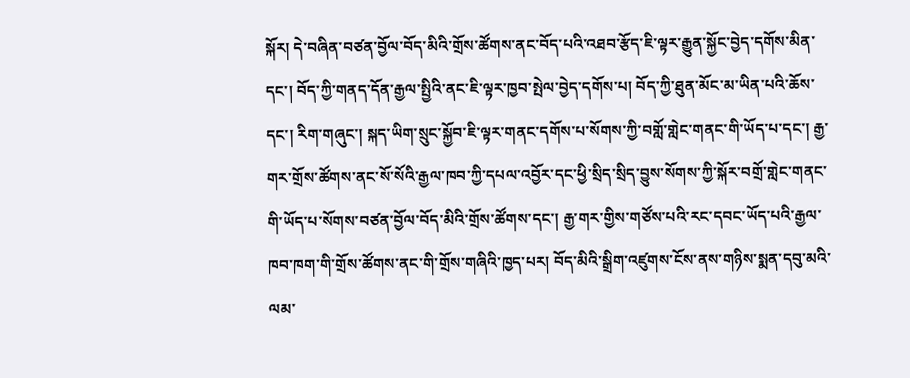སྐོར། དེ་བཞིན་བཙན་བྱོལ་བོད་མིའི་གྲོས་ཚོགས་ནང་བོད་པའི་འཐབ་རྩོད་ཇི་ལྟར་རྒྱུན་སྐྱོང་བྱེད་དགོས་མིན་དང་། བོད་ཀྱི་གནད་དོན་རྒྱལ་སྤྱིའི་ནང་ཇི་ལྟར་ཁྱབ་སྤེལ་བྱེད་དགོས་པ། བོད་ཀྱི་ཐུན་མོང་མ་ཡིན་པའི་ཆོས་དང་། རིག་གཞུང་། སྐད་ཡིག་སྲུང་སྐྱོབ་ཇི་ལྟར་གནང་དགོས་པ་སོགས་ཀྱི་བགློ་གླེང་གནང་གི་ཡོད་པ་དང་། རྒྱ་གར་གྲོས་ཚོགས་ནང་སོ་སོའི་རྒྱལ་ཁབ་ཀྱི་དཔལ་འབྱོར་དང་ཕྱི་སྲིད་སྲིད་བྱུས་སོགས་ཀྱི་སྐོར་བགྲོ་གླེང་གནང་གི་ཡོད་པ་སོགས་བཙན་བྱོལ་བོད་མིའི་གྲོས་ཚོགས་དང་། རྒྱ་གར་གྱིས་གཙོས་པའི་རང་དབང་ཡོད་པའི་རྒྱལ་ཁབ་ཁག་གི་གྲོས་ཚོགས་ནང་གི་གྲོས་གཞིའི་ཁྱད་པར། བོད་མིའི་སྒྲིག་འཛུགས་ངོས་ནས་གཉིས་སྨན་དབུ་མའི་ལམ་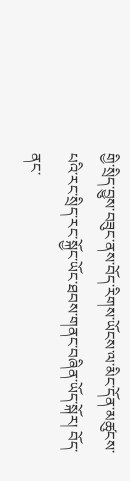གྱི་སྲིད་བྱུས་བཟུང་ནས་བོད་རིགས་ཡོངས་ལ་མིང་དོན་མཚུངས་པའི་རང་སྲིད་རང་སྐྱོང་ཡོང་ཐབས་གནང་བཞིན་ཡོད་སྐོར། བོད་ནང་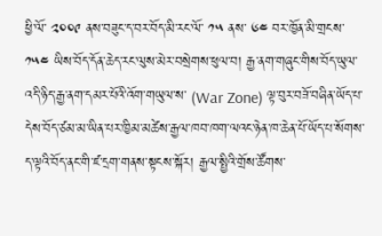ཕྱི་ལོ་ ༢༠༠༩ ནས་བཟུང་ད་བར་བོད་མི་རང་ལོ་ ༡༥ ནས་ ༦༤ བར་ཁྱོན་མི་གྲངས་ ༡༥༤ ཡིས་བོད་དོན་ཆེད་རང་ལུས་མེར་བསྲེགས་ཕུལ་བ། རྒྱ་ནག་གཞུང་གིས་བོད་ཡུལ་འདི་ཉིད་རྒྱ་ནག་དམར་པོའི་འོག་གཡུལ་ས་ (War Zone) ལྟ་བུར་བཟོ་བཞིན་ཡོད་པ་དེས་བོད་ཙམ་མ་ཡིན་པར་ཁྱིམ་མཚེས་རྒྱལ་ཁབ་ཁག་ལའང་ཉེན་ཁ་ཆེན་པོ་ཡོད་པ་སོགས་ད་ལྟའི་བོད་ནང་གི་ཛ་དྲག་གནས་སྟངས་སྐོར། རྒྱལ་སྤྱིའི་གྲོས་ཚོགས་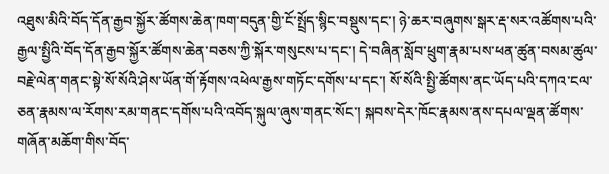འཐུས་མིའི་བོད་དོན་རྒྱབ་སྐྱོར་ཚོགས་ཆེན་ཁག་བདུན་གྱི་ངོ་སྤྲོད་སྙིང་བསྡུས་དང་། ཉེ་ཆར་བཞུགས་སྒར་རྡ་སར་འཚོགས་པའི་རྒྱལ་སྤྱིའི་བོད་དོན་རྒྱབ་སྐྱོར་ཚོགས་ཆེན་བཅས་ཀྱི་སྐོར་གསུངས་པ་དང་། དེ་བཞིན་སློབ་ཕྲུག་རྣམ་པས་ཕན་ཚུན་བསམ་ཚུལ་བརྗེ་ལེན་གནང་སྟེ་སོ་སོའི་ཤེས་ཡོན་གོ་རྟོགས་འཕེལ་རྒྱས་གཏོང་དགོས་པ་དང་། སོ་སོའི་སྤྱི་ཚོགས་ནང་ཡོད་པའི་དཀའ་ངལ་ཅན་རྣམས་ལ་རོགས་རམ་གནང་དགོས་པའི་འབོད་སྐུལ་ཞུས་གནང་སོང་། སྐབས་དེར་ཁོང་རྣམས་ནས་དཔལ་ལྡན་ཚོགས་གཞོན་མཆོག་གིས་བོད་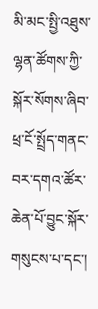མི་མང་སྤྱི་འཐུས་ལྷན་ཚོགས་ཀྱི་སྐོར་སོགས་ཞིབ་ཕྲ་ངོ་སྤྲོད་གནང་བར་དགའ་ཚོར་ཆེན་པོ་བྱུང་སྐོར་གསུངས་པ་དང་།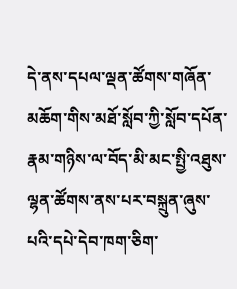དེ་ནས་དཔལ་ལྡན་ཚོགས་གཞོན་མཆོག་གིས་མཐོ་སློབ་ཀྱི་སློབ་དཔོན་རྣམ་གཉིས་ལ་བོད་མི་མང་སྤྱི་འཐུས་ལྷན་ཚོགས་ནས་པར་བསྐྲུན་ཞུས་པའི་དཔེ་དེབ་ཁག་ཅིག་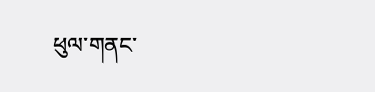ཕུལ་གནང་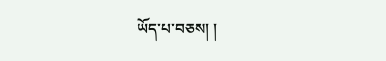ཡོད་པ་བཅས། །